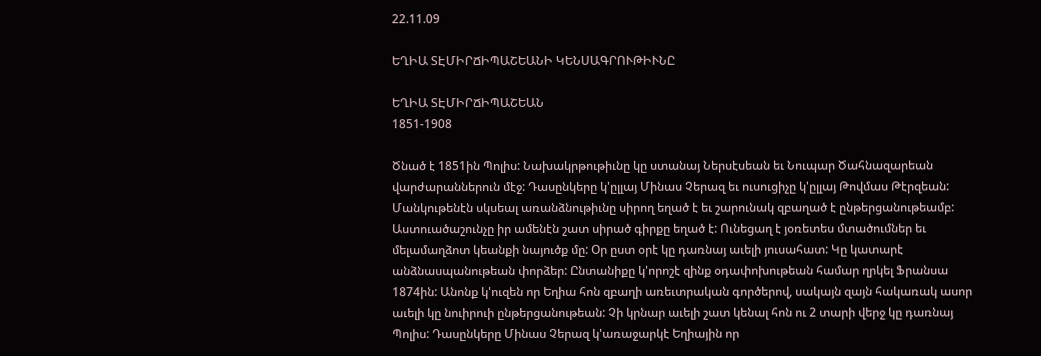22.11.09

ԵՂԻԱ ՏԷՄԻՐՃԻՊԱՇԵԱՆԻ ԿԵՆՍԱԳՐՈՒԹԻՒՆԸ

ԵՂԻԱ ՏԷՄԻՐՃԻՊԱՇԵԱՆ
1851-1908

Ծնած է 1851ին Պոլիս: Նախակրթութիւնը կը ստանայ Ներսէսեան եւ Նուպար Ծահնազարեան վարժարաններուն մէջ: Դասընկերը կ'ըլլայ Մինաս Չերազ եւ ուսուցիչը կ'ըլլայ Թովմաս Թէրզեան: Մանկութենէն սկսեալ առանձնութիւնը սիրող եղած է եւ շարունակ զբաղած է ընթերցանութեամբ: Աստուածաշունչը իր ամենէն շատ սիրած գիրքը եղած է: Ունեցաղ է յօռետես մտածումներ եւ մելամաղձոտ կեանքի նայուծք մը: Օր ըստ օրէ կը դառնայ աւելի յուսահատ: Կը կատարէ անձնասպանութեան փորձեր: Ընտանիքը կ'որոշէ զինք օդափոխութեան համար ղրկել Ֆրանսա 1874ին: Անոնք կ'ուզեն որ Եղիա հոն զբաղի առեւտրական գործերով, սակայն զայն հակառակ ասոր աւելի կը նուիրուի ընթերցանութեան: Չի կրնար աւելի շատ կենալ հոն ու 2 տարի վերջ կը դառնայ Պոլիս: Դասընկերը Մինաս Չերազ կ'առաջարկէ Եղիային որ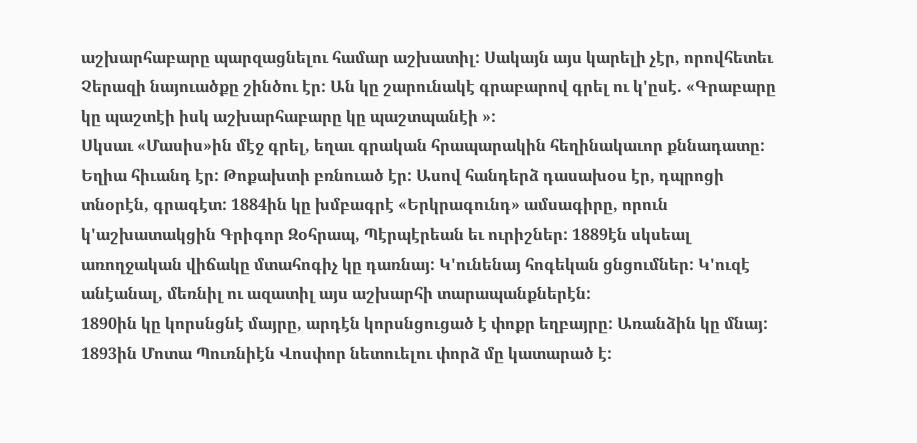աշխարհաբարը պարզացնելու համար աշխատիլ: Սակայն այս կարելի չէր, որովհետեւ Չերազի նայուածքը շինծու էր: Ան կը շարունակէ գրաբարով գրել ու կ'ըսէ. «Գրաբարը կը պաշտէի իսկ աշխարհաբարը կը պաշտպանէի »:
Սկսաւ «Մասիս»ին մէջ գրել, եղաւ գրական հրապարակին հեղինակաւոր քննադատը:
Եղիա հիւանդ էր: Թոքախտի բռնուած էր: Ասով հանդերձ դասախօս էր, դպրոցի տնօրէն, գրագէտ: 1884ին կը խմբագրէ «Երկրագունդ» ամսագիրը, որուն կ'աշխատակցին Գրիգոր Զօհրապ, Պէրպէրեան եւ ուրիշներ: 1889էն սկսեալ առողջական վիճակը մտահոգիչ կը դառնայ: Կ'ունենայ հոգեկան ցնցումներ: Կ'ուզէ անէանալ, մեռնիլ ու ազատիլ այս աշխարհի տարապանքներէն:
1890ին կը կորսնցնէ մայրը, արդէն կորսնցուցած է փոքր եղբայրը: Առանձին կը մնայ: 1893ին Մոտա Պուռնիէն Վոսփոր նետուելու փորձ մը կատարած է: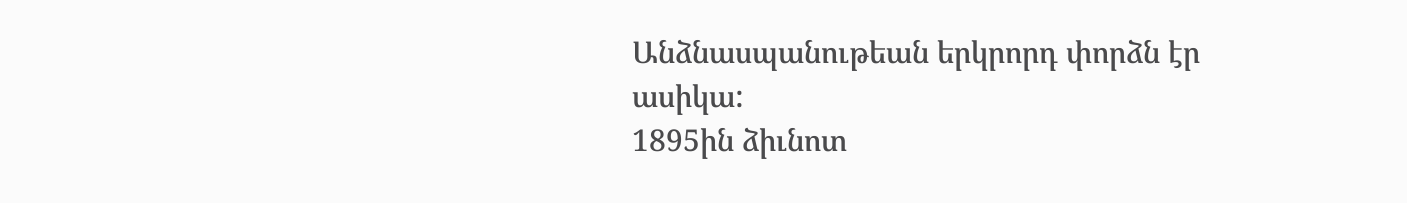Անձնասպանութեան երկրորդ փորձն էր ասիկա:
1895ին ձիւնոտ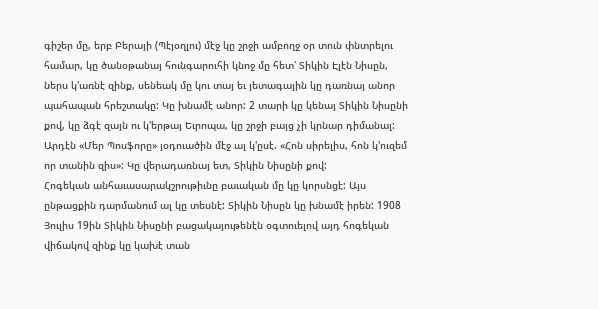գիշեր մը, երբ Բերայի (Պէյօղլու) մէջ կը շրջի ամբողջ օր տուն փնտրելու համար, կը ծանօթանայ հունգարուհի կնոջ մը հետ՝ Տիկին Էլէն Նիսըն, ներս կ'առնէ զինք, սենեակ մը կու տայ եւ յետագային կը դառնայ անոր պահապան հրեշտակը: Կը խնամէ անոր: 2 տարի կը կենայ Տիկին Նիսընի քով, կը ձգէ զայն ու կ'երթայ Եւրոպա, կը շրջի բայց չի կրնար դիմանալ: Արդէն «Մեր Պոսֆորը» յօդուածին մէջ ալ կ'ըսէ. «Հոն սիրելիս, հոն կ'ուզեմ որ տանին զիս»: Կը վերադառնայ ետ, Տիկին Նիսընի քով:
Հոգեկան անհաւասարակշրութիւնը բաւական մը կը կորսնցէ: Այս ընթացքին դարմանում ալ կը տեսնէ: Տիկին Նիսըն կը խնամէ իրեն: 1908 Յուլիս 19ին Տիկին Նիսընի բացակայութենէն օգտուելով այդ հոգեկան վիճակով զինք կը կախէ տան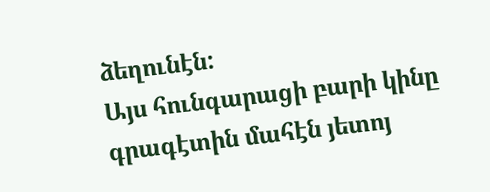ձեղունէն:
Այս հունգարացի բարի կինը գրագէտին մահէն յետոյ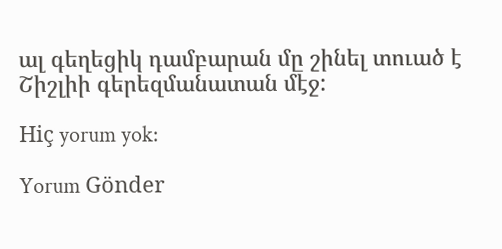ալ գեղեցիկ դամբարան մը շինել տուած է Շիշլիի գերեզմանատան մէջ:

Hiç yorum yok:

Yorum Gönder